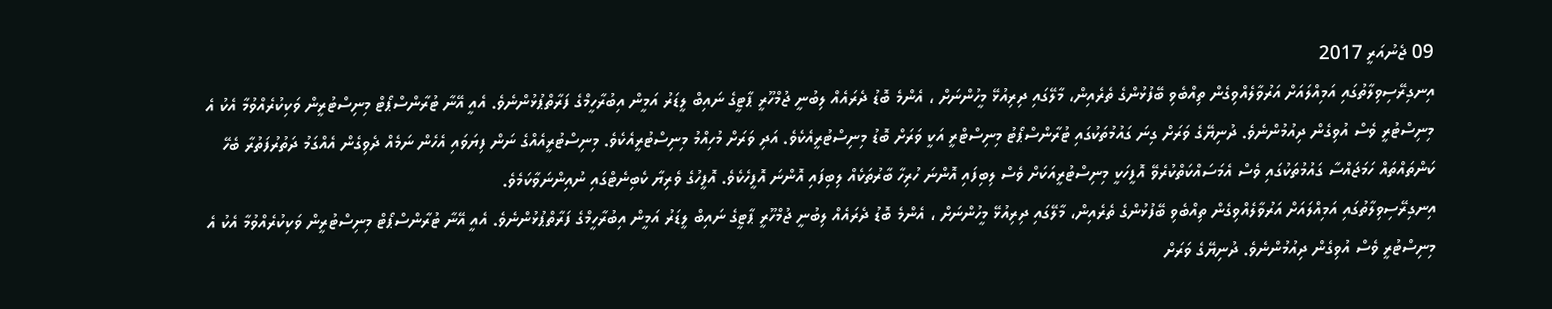09 ޖެނުއަރީ 2017
އިނގިރޭސިވިލާތުގައި އަމިއްލައަށް އަރުވާލެއްވިގެން ތިއްބެވި ބޭފުޅުންގެ ތެރެއިން، މާލޭގައި ދިރިއުޅޭ މީހުންނަށް ، އެންމެ ބޮޑު ދެރައެއް ލިބުނީ ޖުމްހޫރީ ޕާޓީގެ ނައިބް ލީޑަރު އަމީން އިބުރާހީމްގެ ފަރާތްޕުޅުންނެވެ. އެއީ އޭނާ ޓުރާންސްޕޯޓް މިނިސްޓުރީން ވަކިކުރެއްވުމާ އެކު އެ މިނިސްޓުރީ ވެސް އުވިގެން ދިއުމުންނެވެ. ދުނިޔޭގެ ވަރަށް ގިނަ ގައުމުތަކުގައި ޓުރާންސްޕޯޓު މިނިސްޓްރީ އަކީ ވަރަށް ބޮޑު މިނިސްޓުރީއެކެވެ. އަދި ވަރަށް މުހިއްމު މިނިސްޓުރީއެކެވެ. މިނިސްޓުރީއެއްގެ ނަން ފިޔަވައި އެހެން ނަމެއް ދެވިގެން އެއްގަމު ދަތުރުފަތުރާ ބެހޭ ކަންތައްތައް ހަމަޖައްސާ ގައުމުތަކުގައި ވެސް އެމަސައްކަތްކުރެވޭ އޮފީހަކީ މިނިސްޓުރީއަކަށް ވެސް ލިބިފައި އޮންނަ ހުރިހާ ބާރުތަކެއް ލިބިފައި އޮންނަ އޮފީހެކެވެ. އޮފީހުގެ ވެރިޔާ ކެބިނެޓްގައި ނުއިންނަވާކަމެވެ.
އިނގިރޭސިވިލާތުގައި އަމިއްލައަށް އަރުވާލެއްވިގެން ތިއްބެވި ބޭފުޅުންގެ ތެރެއިން، މާލޭގައި ދިރިއުޅޭ މީހުންނަށް ، އެންމެ ބޮޑު ދެރައެއް ލިބުނީ ޖުމްހޫރީ ޕާޓީގެ ނައިބް ލީޑަރު އަމީން އިބުރާހީމްގެ ފަރާތްޕުޅުންނެވެ. އެއީ އޭނާ ޓުރާންސްޕޯޓް މިނިސްޓުރީން ވަކިކުރެއްވުމާ އެކު އެ މިނިސްޓުރީ ވެސް އުވިގެން ދިއުމުންނެވެ. ދުނިޔޭގެ ވަރަށް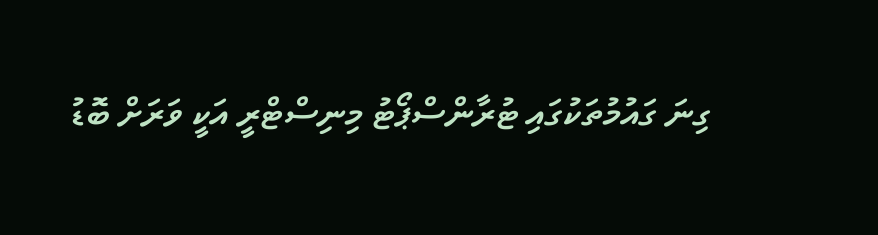ގިނަ ގައުމުތަކުގައި ޓުރާންސްޕޯޓު މިނިސްޓްރީ އަކީ ވަރަށް ބޮޑު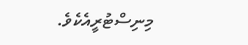މިނިސްޓުރީއެކެވެ.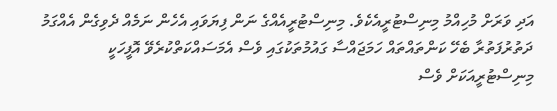އަދި ވަރަށް މުހިއްމު މިނިސްޓުރީއެކެވެ. މިނިސްޓުރީއެއްގެ ނަން ފިޔަވައި އެހެން ނަމެއް ދެވިގެން އެއްގަމު ދަތުރުފަތުރާ ބެހޭ ކަންތައްތައް ހަމަޖައްސާ ގައުމުތަކުގައި ވެސް އެމަސައްކަތްކުރެވޭ އޮފީހަކީ މިނިސްޓުރީއަކަށް ވެސް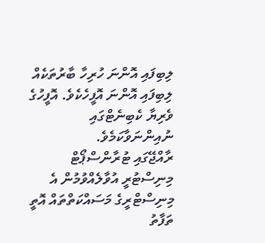ލިބިފައި އޮންނަ ހުރިހާ ބާރުތަކެއް ލިބިފައި އޮންނަ އޮފީހެކެވެ. އޮފީހުގެ ވެރިޔާ ކެބިނެޓްގައި ނުއިންނަވާކަމެވެ.
ރާއްޖޭގައި ޓުރާންސްޕޯޓް މިނިސްޓުރީ އުވާލެއްވުމުން އެ މިނިސްޓްރީގެ މަސައްކަތްތައް އޮތީ ތަފާތު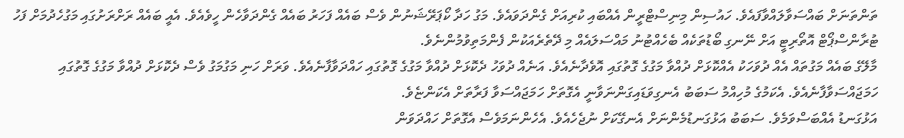ތަންތަނަށް ބައްސަވާލައްވާފައެވެ. ހައުސިން މިނިސްޓްރީން އެއްބައި ކުރިއަށް ގެންދަވައެވެ. މަގު ހަދާ ކޯޕަރޭޝަނުން ވެސް ބައެއް ފަހަރު ބައެއް ގެންދަވާހެން ހީވެއެވެ. އެއީ ބައެއް ރަށްރަށުގައި މަގުހެދުމަށް ފަހު ޓުރާންސްޕޯޓް އޮތޯރިޓީ އަށް ނޭނގި ބޯޑުތަކެއް ބެހެއްޓުނު މައްސަލައެއް މި ދޭތެރެއަކުން ފެންމަތިވުމުންނެވެ.
މާލޭގެ ބައެއް މަގުތައް އެއް ދުވަހަކު އެއްކޮޅަށް ދުއްވާ މަގުގެ ގޮތުގައި އޮވެދާނެއެވެ. އަނެއް ދުވަހު ދެކޮޅަށް ދުއްވާ މަގުގެ ގޮތުގައި ހައްދަވާފާނެއެވެ. ވަރަށް ހަނި މަގުމަގު ވެސް ދެކޮޅަށް ދުއްވާ މަގުގެ ގޮތުގައި ހަމަޖައްސަވާފާނެއެވެ. އެކަމުގެ މުހިއްމު ސަބަބު އެނގިވަޑައިގަންނަވާނީ އެގޮތަށް ހަމަޖައްސަވާ ފަރާތަށް އެކަންޏެވެ.
އަޅުގަނޑު އެއްބަސްވަމެވެ. ސަބަބު އަޅުގަނޑުމެންނަށް އެނގޭކަށް ނުޖެހެއެވެ. އެހެންނަމަވެސް އެގޮތަށް ހައްދަވަން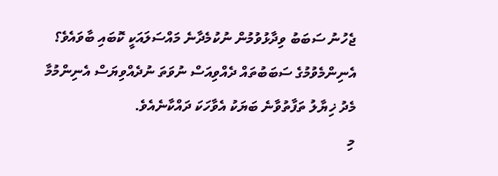ޖެހުނު ސަބަބު ވިދާޅުވުމުން ނުކުމެދާނެ މައްސަލައަކީ ކޮބައި ބާވައެވެ؟ އެނިންމެވުމުގެ ސަބަބުތައް ދެއްވިއަސް ނުވަތަ ނުދެއްވިޔަސް އެނިންމުމާ މެދު ޚިޔާލު ތަފާތުވާނެ ބަޔަކު އެވާހަކަ ދައްކާނެއެވެ.
މި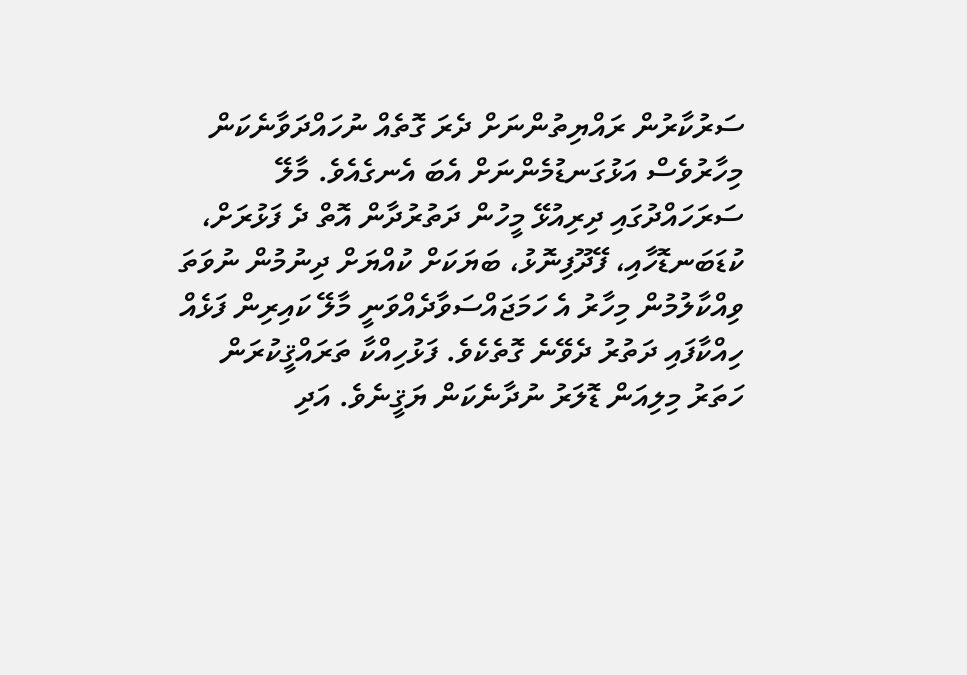ސަރުކާރުން ރައްޔިތުންނަށް ދެރަ ގޮތެއް ނުހައްދަވާނެކަން މިހާރުވެސް އަޅުގަނޑުމެންނަށް އެބަ އެނގެއެވެ. މާލޭ ސަރަހައްދުގައި ދިރިއުޅޭ މީހުން ދަތުރުދާން އޮތް ދެ ފަޅުރަށް، ކުޑަބަނޑޮހާއި، ފޭދޫފިނޮޅު، ބަޔަކަށް ކުއްޔަށް ދިނުމުން ނުވަތަ ވިއްކާލުމުން މިހާރު އެ ހަމަޖައްސަވާދެއްވަނީ މާލޭ ކައިރިން ފަޅެއް ހިއްކާފައި ދަތުރު ދެވޭނެ ގޮތެކެވެ. ފަޅުހިއްކާ ތަރައްޤީކުރަން ހަތަރު މިލިއަން ޑޮލަރު ނުދާނެކަން ޔަޤީނެވެ. އަދި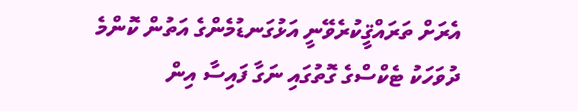އެރަށް ތަރައްޤީކުރެވޭނީ އަޅުގަނޑުމެންގެ އަތުން ކޮންމެ ދުވަހަކު ޓެކްސްގެ ގޮތުގައި ނަގާ ފައިސާ އިން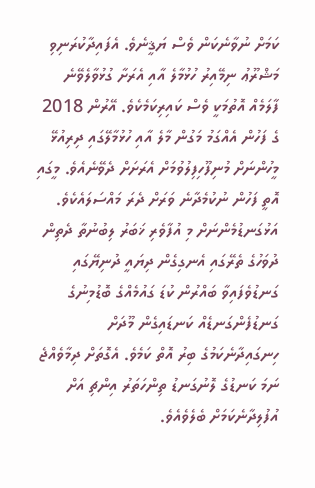ކަމަށް ނުވާނެކަން ވެސް ޔަޤީނެވެ. އެފައިދާކުރަނިވި މަޝްރޫޢު ނިމޭއިރު ހުޅުމާލެ އާއި އެރަށާ ގުޅުވާލެވޭނެ ފާލަމެއް އޮތުމަކީ ވެސް ކައިރިކަމެކެވެ. އޭރުން 2018 ގެ ފަހުން އެއްގަމު މަގުން މާލެ އާއި ހުޅުމާލޭގައި ދިރިއުޅޭ މީހުންނަށް މުނިފޫހިފިލުވުމަށް އެރަށަށް ދެވޭނެއެވެ. މީގައި އޮތީ ފަހުން ނުކުމެދާނެ ވަރަށް ދެރަ މައްސަލައެކެވެ. އަޅުގަނޑުމެންނަށް މި އުފާވެރި ޚަބަރު ލިބުނުތާ ދެތިން ދުވަހުގެ ތެރޭގައި އެނގިގެން ދިޔައީ ދުނިޔޭގައި ގަނޑުވެފައިވާ ބައްރުން ކުޑަ ގައުމެއްގެ ބޮޑުމިނުގެ ގަނޑުފެންގަނޑެއް ކަނޑައިގެން މޫދަށް ހިނގައިދާނެކަމުގެ ބިރު އޮތް ކަމެވެ. އެގޮތަށް ދިމާވެއްޖެ ނަމަ ކަނޑުގެ ލޮނުގަނޑު ތިންހަތަރު އިންޗި އަށް އުފުލިދާނެކަމަށް ބެލެވެއެވެ.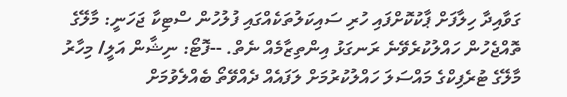ގަވާއިދާ ހިލާފަށް ޕާކުކޮށްފައި ހުރި ސައިކަލުތަކެއްގައި ފުލުހުން ސްޓިކާ ޖަހަނީ: މާލޭގެ ތޮއްޖެހުން ހައްލުކުރެވޭނެ ރަނގަޅު އިންތިޒާމެއް ނެތް. --ފޮޓޯ: ނިޝާން އަލީ/ މިހާރު
މާލޭގެ ޓުރެފިކްގެ މައްސަލަ ހައްލުކުރުމަށް ލަފައެއް ދެއްވޭތޯ ބެއްލެވުމަށް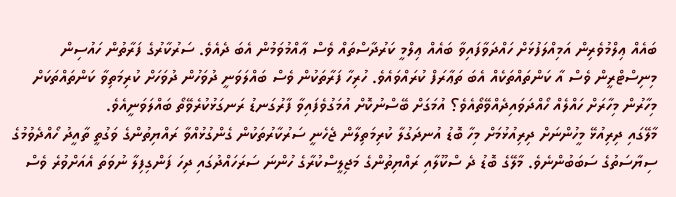ބައެއް ޢިލްމުވެރިން އަމިއްލަފުޅަށް ހައްދަވާފައިވާ ބައެއް ޢިލްމީ ކަރުދާސްތައް ވެސް ޢާއްމުވަމުން އެބަ ދެއެވެ. ސަރުކާރުގެ ފަރާތުން ހައުސިން މިނިސްޓްރީން ވެސް އާ ކަންތައްތަކެއް އެބަ ތަޢާރަފް ކުރައްވައެވެ. ހުރިހާ ފަރާތަކުން ވެސް ބައްލަވަނީ ދުވަހުން ދުވަހަށް ކުރިމަތިވާ ކަންތައްތަކަށް މިހާރުން މިހާރަށް ހައްލެއް ހޯއްދަވައިދެއްވޭތޯއެވެ؟ އުމަގަށް ބޭސްނުކޮށް އުމަގުވެފައިވާ ފާރުގަނޑު ރަނގަޅުކުރެވޭތޯ ބައްލަވަނީއެވެ.
މާލޭގައި ދިރިއުޅޭ މީހުންނަށް ދިރިއުޅުމަށް މިހާ ބޮޑު އުނދަގުލާ ކުރިމަތިލާން ޖެހެނީ ސަރުކާރުތަކުން ގެންގުޅުއްވާ ރައްޔިތުންގެ ވަގުތީ ތާއީދު ހޯއްދެވުމުގެ ސިޔާސަތުގެ ސަބަބުންނެވެ. މާލޭގެ ބޮޑު ދެ ސްކޫލާއި ރައްޔިތުންގެ މަޖިލީސްކުރާގެ ހުންނަ ސަރަހައްދުގައި ދިހަ ފަންގިފިލާ ނުވަތަ އެއަށްވުރެ ވެސް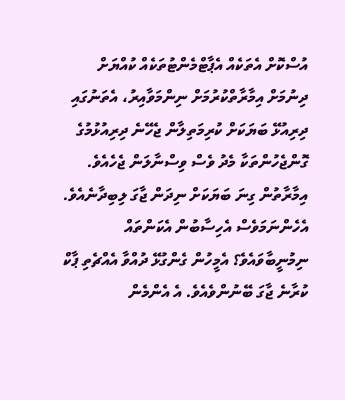އުސްކޮށް އެތަކެއް އެޕާޓްމެންޓުތަކެއް ކުއްޔަށް ދިނުމަށް އިމާރާތްކުރުމަށް ނިންމަވާއިރު، އެތަނުގައި ދިރިއުޅޭ ބަޔަކަށް ކުރިމަތިލާން ޖެހޭނެ ދިރިއުޅުމުގެ ގޮންޖެހުންތަކާ މެދު ވެސް ވިސްނާލަން ޖެހެއެވެ. އިމާރާތުން ގިނަ ބަޔަކަށް ނިދަން ޖާގަ ލިބިދާނެއެވެ. އެހެންނަމަވެސް އެހިސާބުން އެކަންތައް ނިމުނީބާވައެވެ؟ އެމީހުން ގެންގުޅޭ ދުއްވާ އެއްޗެތި ޕާކް ކުރާނެ ޖާގަ ބޭނުންވެއެވެ. އެ އެންމެން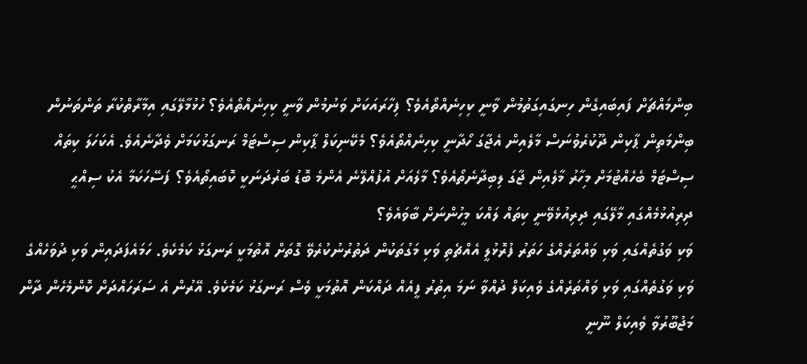ބިންމައްޗަށް ފައިބައިގެން ހިނގައިގަތުމުން ވާނީ ކިހިނެއްތޯއެވެ؟ ފިހާރައަކަށް ވަނުމުން ވާނީ ކިހިނެއްތޯއެވެ؟ ހުޅުމާލޭގައި އިމާރާތްކުރާ ތަންތަނުން ބިންމަތިން ޕާކިން ދޫކުރެވުނަސް މާލެއިން އެޖާގަ ހޯދާނީ ކިހިނެއްތޯއެވެ؟ މެކޭނިކަލް ޕާކިން ސިސްޓަމް ރަނގަޅުކަމަށް ވެދާނެއެވެ. އެކަހަލަ ކިތައް ސިސްޓަމް ބެހެއްޓުމަށް މިހާރު މާލެއިން ޖާގަ ލިބިދާނެތޯއެވެ؟ މާލެއަށް އުފުއްލޭނެ އެންމެ ބޮޑު ބަރުދަނަކީ ކޮބައިތޯއެވެ؟ ފަސޭހަކަމާ އެކު ސިއްޙީ ދިރިއުޅުމެއްގައި މާލޭގައި ދިރިއުޅެވޭނީ ކިތައް ލައްކަ މީހުންނަށް ބާވައެވެ؟
ވަކި ވަގުތެއްގައި ވަކި ވައްތަރެއްގެ ހަތަރު ފުރޮޅުލީ އެއްޗެތި ވަކި މަގުތަކުން ދަތުރުނުކުރެވޭ ގޮތަށް އޮތުމަކީ ރަނގަޅު ކަމެކެވެ. ހަމައެފަދައިން ވަކި ދުވަހެއްގެ ވަކި ވަގުތެއްގައި ވަކި ވައްތަރެއްގެ ވެއިކަލް ދުއްވާ ނަމަ އިތުރު ފީއެއް ދައްކަން އޮތުމަކީ ވެސް ރަނގަޅު ކަމެކެވެ. އޭރުން އެ ސަރަހައްދަށް ކޮންމެހެން ދާން މަޖުބޫރުވާ ވެއިކަލް ނޫނީ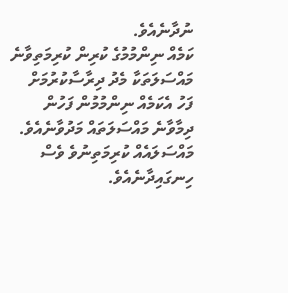ނުދާނެއެވެ.
ކަމެއް ނިންމުމުގެ ކުރިން ކުރިމަތިވާނެ މައްސަލަތަކާ މެދު ދިރާސާކުރުމަށް ފަހު އެކަމެއް ނިންމުމުން ފަހުން ދިމާވާނެ މައްސަލަތައް މަދުވާނެއެވެ. މައްސަލައެއް ކުރިމަތިނުވެ ވެސް ހިނގައިދާނެއެވެ.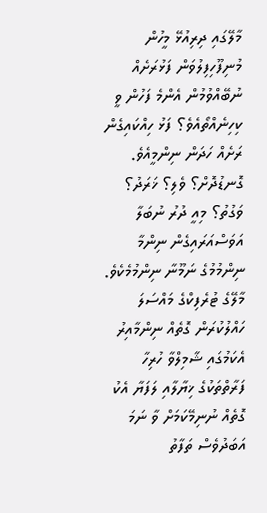މާލޭގައި ދިރިއުޅޭ މީހުން މުނިފޫހިފިލުވަން ފަޅުރަށެއް ނުބޭއްވުމުން އެންމެ ފަހުން ވީ ކިހިނެއްތޯއެވެ؟ ފަޅު ހިއްކައިގެން ރަށެއް ހަދަން ނިންމީއެވެ. ގޮނޑުދޮށް؟ ވެލި؟ ޚަރަދު؟ ވަގުތު؟ މިއީ ދުރު ނުބަލާ އަވަސްއަރައިގެން ނިންމާ ނިންމުމުގެ ނަމޫނާ ނިންމުމެކެވެ.
މާލޭގެ ޓުރެފިކްގެ މައްސަލަ ހައްލުކުރަން ގޮތެއް ނިންމާއިރު އެކަމުގައި ޝާމިލްވާ ހުރިހާ ފަރާތްތަކުގެ ޚިޔާލާއި ލަފަޔާ އެކު ގޮތެއް ނުނިމޭކަމަށް ވާ ނަމަ އަބަދުވެސް ތަފާތު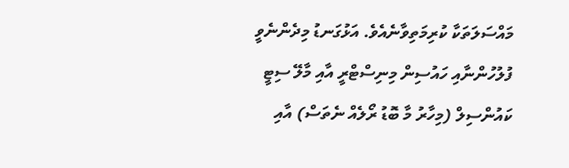މައްސަލަތަކާ ކުރިމަތިވާނެއެވެ. އަޅުގަނޑު މިދެންނެވީ ފުލުހުންނާއި ހައުސިން މިނިސްޓްރީ އާއި މާލޭ ސިޓީ ކައުންސިލް (މިހާރު މާ ބޮޑު ރޯލެއް ނެތަސް) އާއި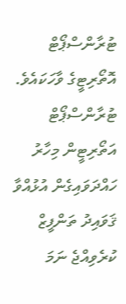ޓުރާންސްޕޯޓް އޮތޯރިޓީގެ ވާހަކައެވެ. ޓުރާންސްޕޯޓް އަތޯރިޓީން މިހާރު ހައްދަވައިގެން އުޅުއްވާ ޤަވައިދު ތަންފީޒް ކުރެވިއްޖެ ނަމަ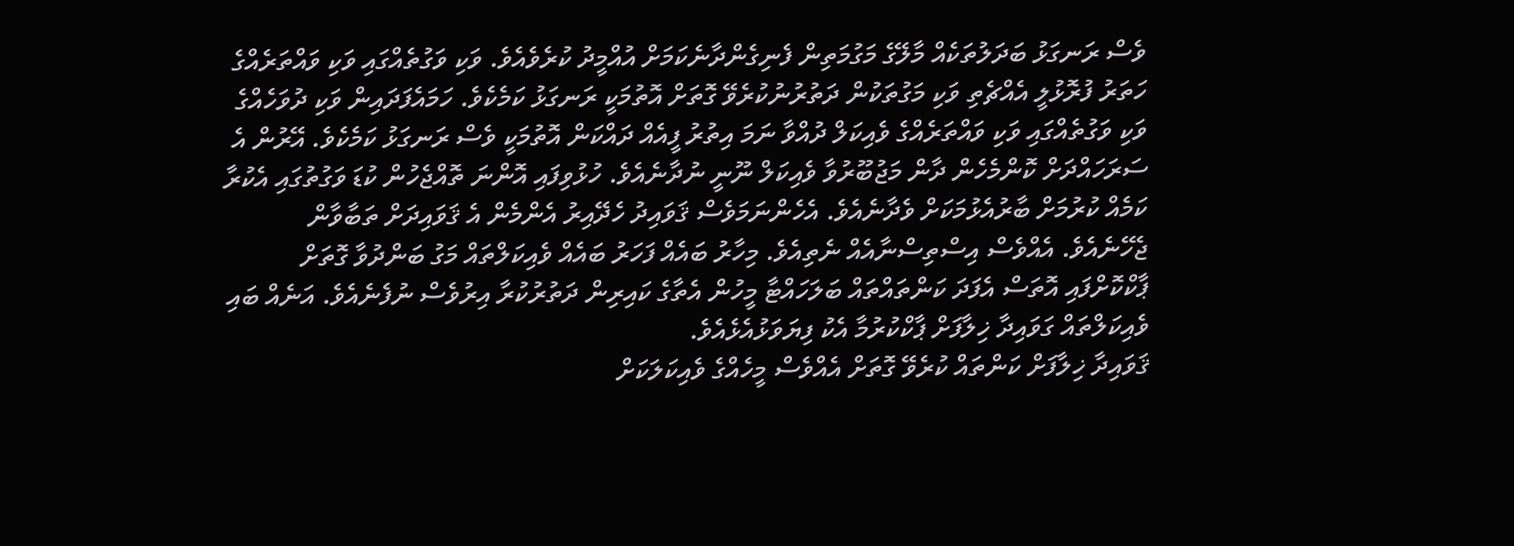ވެސް ރަނގަޅު ބަދަލުތަކެއް މާލޭގެ މަގުމަތިން ފެނިގެންދާނެކަމަށް އުއްމީދު ކުރެވެއެވެ. ވަކި ވަގުތެއްގައި ވަކި ވައްތަރެއްގެ ހަތަރު ފުރޮޅުލީ އެއްޗެތި ވަކި މަގުތަކުން ދަތުރުނުކުރެވޭ ގޮތަށް އޮތުމަކީ ރަނގަޅު ކަމެކެވެ. ހަމައެފަދައިން ވަކި ދުވަހެއްގެ ވަކި ވަގުތެއްގައި ވަކި ވައްތަރެއްގެ ވެއިކަލް ދުއްވާ ނަމަ އިތުރު ފީއެއް ދައްކަން އޮތުމަކީ ވެސް ރަނގަޅު ކަމެކެވެ. އޭރުން އެ ސަރަހައްދަށް ކޮންމެހެން ދާން މަޖުބޫރުވާ ވެއިކަލް ނޫނީ ނުދާނެއެވެ. ހުޅުވިފައި އޮންނަ ތޮއްޖެހުން ކުޑަ ވަގުތުގައި އެކުރާ ކަމެއް ކުރުމަށް ބާރުއެޅުމަކަށް ވެދާނެއެވެ. އެހެންނަމަވެސް ޤަވައިދު ހެދޭއިރު އެންމެން އެ ޤަވައިދަށް ތަބާވާން ޖެހޭނެއެވެ. އެއްވެސް އިސްތިސްނާއެއް ނެތިއެވެ. މިހާރު ބައެއް ފަހަރު ބައެއް ވެއިކަލްތައް މަގު ބަންދުވާ ގޮތަށް ޕާކްކޮށްފައި އޮތަސް އެފަދަ ކަންތައްތައް ބަލަހައްޓާ މީހުން އެތާގެ ކައިރިން ދަތުރުކުރާ އިރުވެސް ނުފެނެއެވެ. އަނެއް ބައި ވެއިކަލްތައް ގަވައިދާ ޚިލާފަށް ޕާކްކުރުމާ އެކު ފިޔަވަޅުއެޅެއެވެ.
ޤަވައިދާ ޚިލާފަށް ކަންތައް ކުރެވޭ ގޮތަށް އެއްވެސް މީހެއްގެ ވެއިކަލަކަށް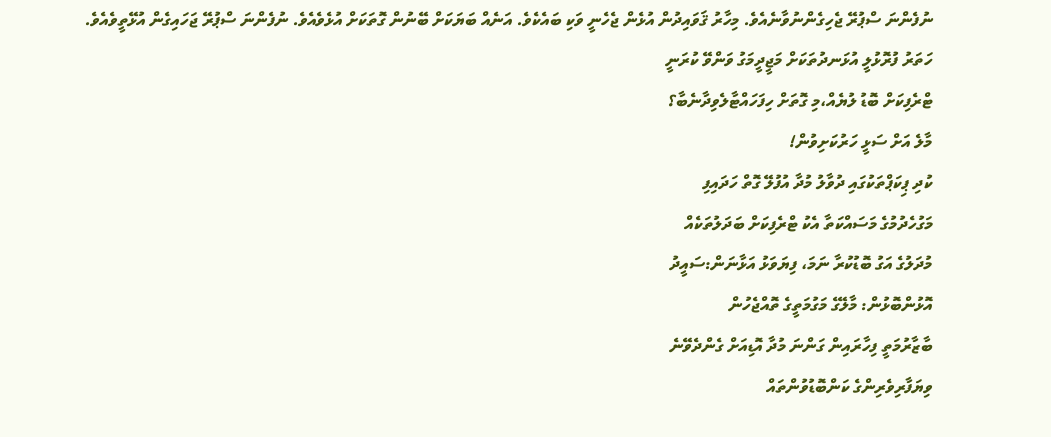ނުފެންނަ ސްޕުރޭ ޖެހިގެންނުވާނެއެވެ. މިހާރު ޤަވައިދުން އުޅެން ޖެހެނީ ވަކި ބައެކެވެ. އަނެއް ބަޔަކަށް ބޭނުން ގޮތަކަށް އުޅެވެއެވެ. ނުފެންނަ ސްޕުރޭ ޖަހައިގެން އުޅޭތީވެއެވެ.
ހަތަރު ފުރޮޅުލީ އުޅަނދުތަކަށް މަޖީދީމަގު ވަންވޭ ކުރަނީ
ޓްރެފިކަށް ބޮޑު ލުޔެއް،މި ގޮތަށް ހިފަހައްޓާލެވިދާނެބާ؟
މާލެ އަށް ސަޅީ ހަރުކަށިވުން!
ކުދި ޕިކަޕްތަކުގައި ދުވާލު މުދާ އުފުލޭ ގޮތް ހަދައިފި
މަގުހެދުމުގެ މަސައްކަތާ އެކު ޓްރެފިކަށް ބަދަލުތަކެއް
މުދަލުގެ އަގު ބޮޑުކުރާ ނަމަ، ފިޔަވަޅު އަޅާނަން:ސައީދު
އޮޅުންބޮޅުން: މާލޭގެ މަގުމަތީގެ ތޮއްޖެހުން
ބާޒާރުމަތީ ފިހާރައިން ގަންނަ މުދާ އޮޑިއަށް ގެންދެވޭނެ
ވިޔަފާރިވެރިންގެ ކަންބޮޑުވުންތައް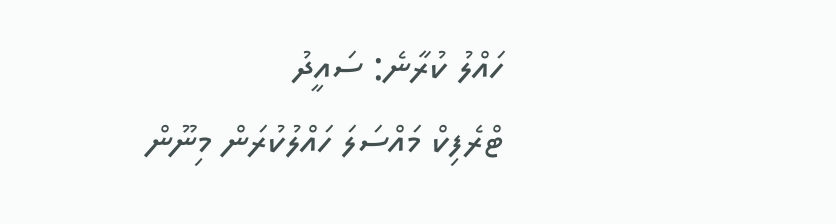ހައްލު ކުރާނެ: ސައީދު
ޓްރެފިކް މައްސަލަ ހައްލުކުރަން މިނޫން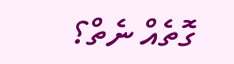ގޮތެއް ނެތް؟